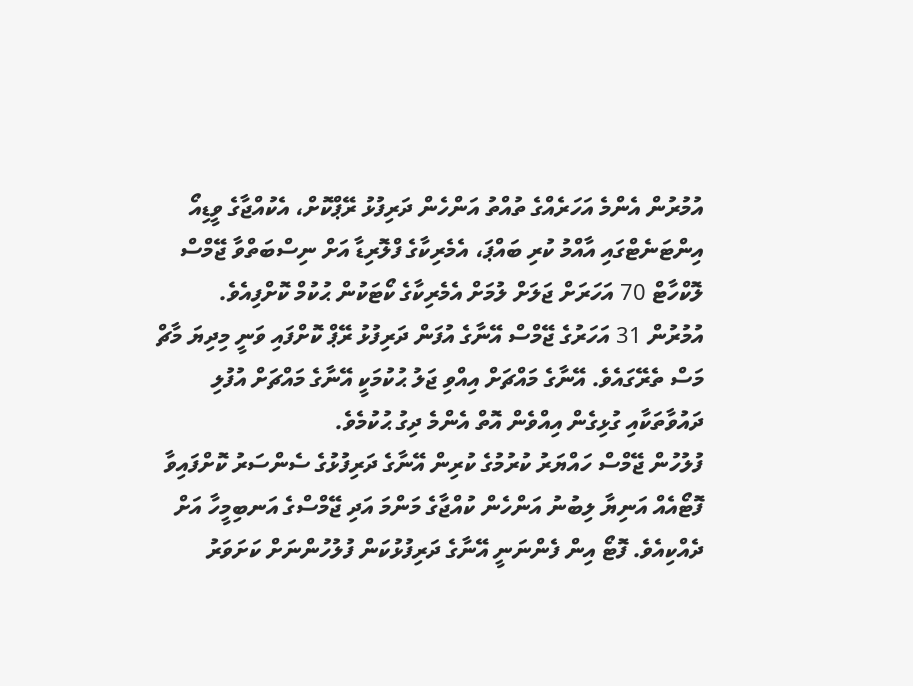އުމުރުން އެންމެ އަހަރެއްގެ ތުއްތު އަންހެން ދަރިފުޅު ރޭޕްކޮށް، އެކުއްޖާގެ ވީޑިއޯ އިންޓަނެޓްގައި އާއްމު ކުރި ބައްޕަ، އެމެރިކާގެ ފްލޮރިޑާ އަށް ނިސްބަތްވާ ޖޭމްސް ލޮކްހާޓް 70 އަހަރަށް ޖަލަށް ލުމަށް އެމެރިކާގެ ކޯޓަކުން ޙުކުމް ކޮށްފިއެވެ.
އުމުރުން 31 އަހަރުގެ ޖޭމްސް އޭނާގެ އުފަން ދަރިފުޅު ރޭޕް ކޮށްފައި ވަނީ މިދިޔަ މާޗް މަސް ތެރޭގައެވެ. އޭނާގެ މައްޗަށް އިއްވި ޖަލު ޙުކުމަކީ އޭނާގެ މައްޗަށް އުފުލި ދައުވާތަކާއި ގުޅިގެން އިއްވެން އޮތް އެންމެ ދިގު ޙުކުމެވެ.
ފުލުހުން ޖޭމްސް ހައްޔަރު ކުރުމުގެ ކުރިން އޭނާގެ ދަރިފުޅުގެ ސެންސަރު ކޮށްފައިވާ ފޮޓޯއެއް އަނިޔާ ލިބުނު އަންހެން ކުއްޖާގެ މަންމަ އަދި ޖޭމްސްގެ އަނބިމީހާ އަށް ދެއްކިއެވެ. ފޮޓޯ އިން ފެންނަނީ އޭނާގެ ދަރިފުޅުކަން ފުލުހުންނަށް ކަށަވަރު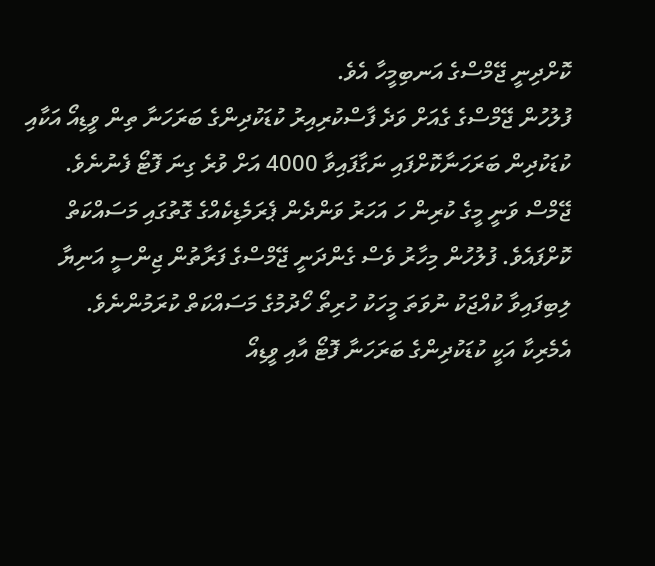ކޮށްދިނީ ޖޭމްސްގެ އަނބިމީހާ އެވެ.
ފުލުހުން ޖޭމްސްގެ ގެއަށް ވަދެ ފާސްކުރިއިރު ކުޑަކުދިންގެ ބަރަހަނާ ތިން ވީޑިއޯ އަކާއި ކުޑަކުދިން ބަރަހަނާކޮށްފައި ނަގާފައިވާ 4000 އަށް ވުރެ ގިނަ ފޮޓޯ ފެނުނެވެ.
ޖޭމްސް ވަނީ މީގެ ކުރިން ހަ އަހަރު ވަންދެން ޕެރަމެޑިކެއްގެ ގޮތުގައި މަސައްކަތް ކޮށްފައެވެ. ފުލުހުން މިހާރު ވެސް ގެންދަނީ ޖޭމްސްގެ ފަރާތުން ޖިންސީ އަނިޔާ ލިބިފައިވާ ކުއްޖަކު ނުވަތަ މީހަކު ހުރިތޯ ހޯދުމުގެ މަސައްކަތް ކުރަމުންނެވެ.
އެމެރިކާ އަކީ ކުޑަކުދިންގެ ބަރަހަނާ ފޮޓޯ އާއި ވީޑިއޯ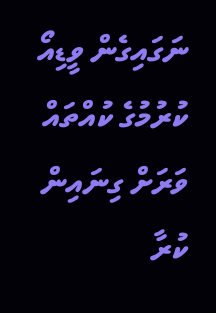ނަގައިގެން ވީޑިއޯ ކުރުމުގެ ކުއްތައް ވަރަށް ގިނައިން ކުރާ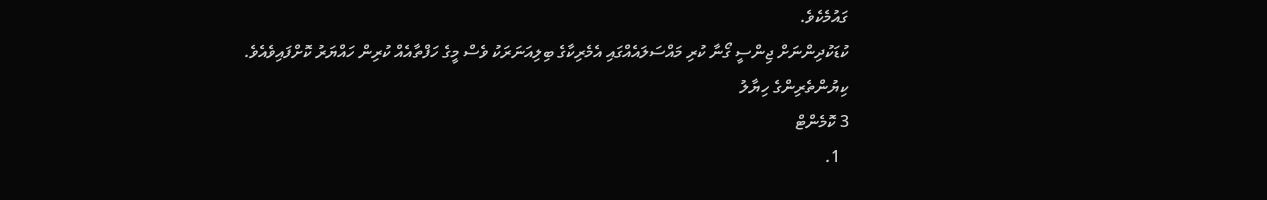ގައުމެކެވެ.
ކުޑަކުދިންނަށް ޖިންސީ ގޯނާ ކުރި މައްސަލައެއްގައި އެމެރިކާގެ ބިލިއަނަރަކު ވެސް މީގެ ހަފްތާއެއް ކުރިން ހައްޔަރު ކޮށްފައިވެއެވެ.
ކިޔުންތެރިންގެ ހިޔާލު
3 ކޮމެންޓް
  1.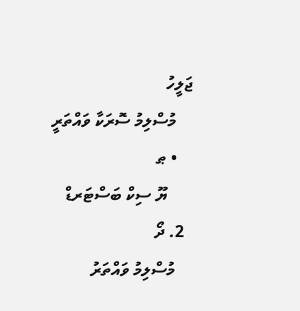ޖަލީހު
    މުސްލިމު ސޮރަކާ ވައްތަރީ
    • ޠ
      ޔޫ ސިކް ބަސްޓަރޑް
  2. ދޯ
    މުސްލިމު ވައްތަރު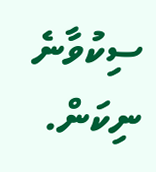ސިކުވާނެ ނިކަން.